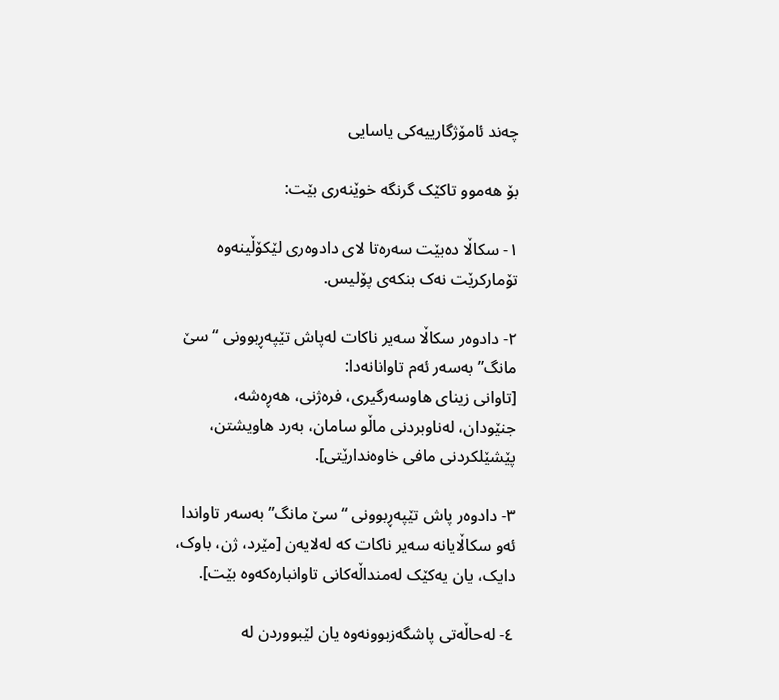چەند ئامۆژگارییەکی یاسایی

بۆ ھەموو تاکێک گرنگە خوێنەری بێت:

١- سکاڵا دەبێت سەرەتا لای دادوەری لێکۆڵینەوە تۆمارکرێت نەک بنکەی پۆلیس.

٢- دادوەر سکاڵا سەیر ناکات لەپاش تێپەڕبوونی “سێ مانگ” بەسەر ئەم تاوانانەدا:
[تاوانی زینای ھاوسەرگیری، فرەژنی، ھەڕەشە، جنێودان، لەناوبردنی ماڵو سامان، بەرد ھاویشتن، پێشێلکردنی مافی خاوەندارێتی].

٣- دادوەر پاش تێپەڕبوونی “سێ مانگ” بەسەر تاواندا ئەو سکاڵایانە سەیر ناکات کە لەلایەن [مێرد، ژن، باوک، دایک، یان یەکێک لەمنداڵەکانی تاوانبارەکەوە بێت].

٤- لەحاڵەتی پاشگەزبوونەوە یان لێبووردن لە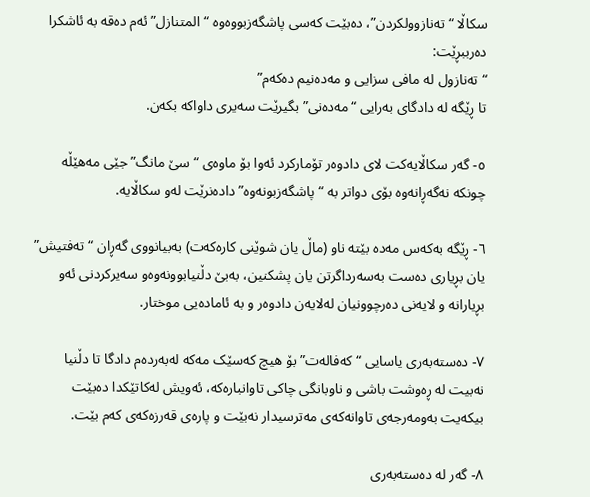سکاڵا “تەنازوولکردن”، دەبێت کەسی پاشگەزبووەوە “المتنازل” ئەم دەقە بە ئاشکرا دەرببڕێت:
“تەنازول لە مافی سزایی و مەدەنیم دەکەم”
تا ڕێگە لە دادگای بەرایی “مەدەنی” بگیرێت سەیری داواکە بکەن.

٥- گەر سکاڵایەكت لای دادوەر تۆمارکرد ئەوا بۆ ماوەی “سێ مانگ” جێی مەھێڵە چونکە نەگەڕانەوە بۆی دواتر بە “پاشگەزبونەوە” دادەنرێت لەو سکاڵایە.

٦- ڕێگە بەکەس مەدە بێتە ناو (ماڵ یان شوێنی کارەکەت) بەبیانووی گەڕان “تەفتیش” یان بڕیاری دەست بەسەرداگرتن یان پشکنین، بەبێ دڵنیابوونەوەو سەیرکردنی ئەو بڕیارانە و لایەنی دەرچوونیان لەلایەن دادوەر و بە ئامادەیی موختار.

٧- دەستەبەری یاسایی “کەفالەت” بۆ ھیچ کەسێک مەکە لەبەردەم دادگا تا دڵنیا نەبیت لە ڕەوشت باشی و ناوبانگی چاکی تاوانبارەکە، ئەویش لەکاتێکدا دەبێت بیکەیت بەومەرجەی تاوانەکەی مەترسیدار نەبێت و پارەی قەرزەکەی کەم بێت.

٨- گەر لە دەستەبەری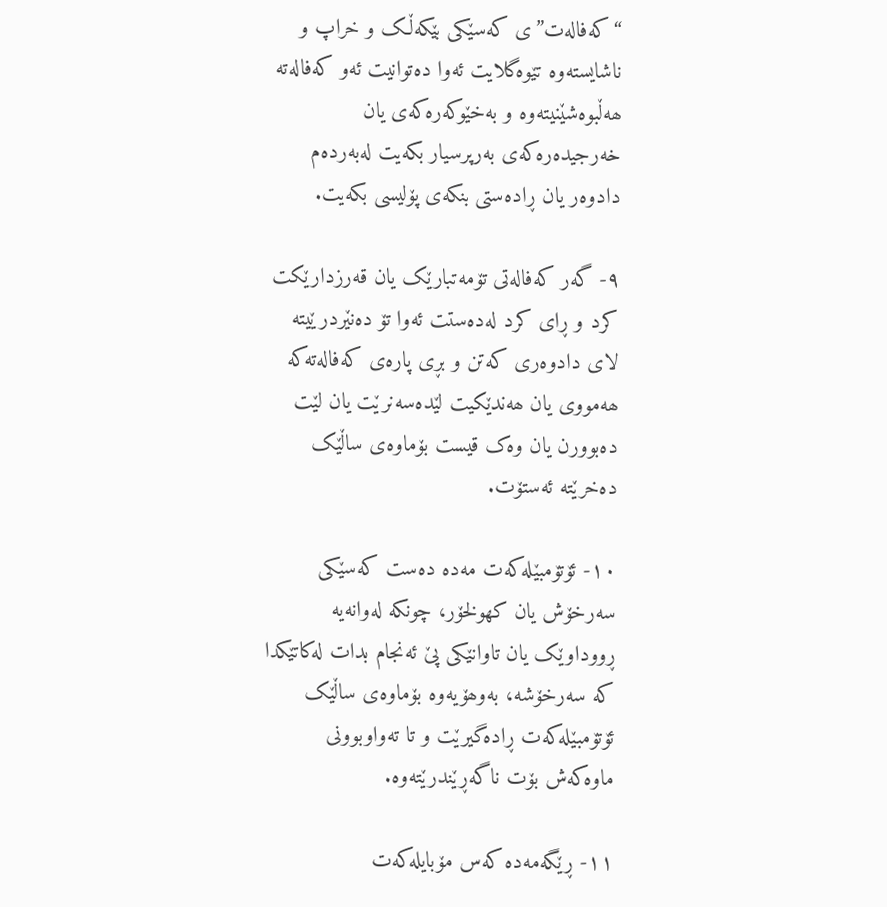“کەفالەت”ی کەسێکی بێکەڵک و خراپ و ناشایستەوە تێوەگلایت ئەوا دەتوانیت ئەو کەفالەتە ھەڵبوەشێنیتەوە و بەخێوکەرەکەی یان خەرجیدەرەکەی بەرپرسیار بکەیت لەبەردەم دادوەر یان ڕادەستی بنکەی پۆلیسی بکەیت.

٩- گەر کەفالەتی تۆمەتبارێک یان قەرزدارێکت کرد و ڕای کرد لەدەستت ئەوا تۆ دەنێردرێیتە لای دادوەری کەتن و بڕی پارەی کەفالەتەکە ھەمووی یان ھەندێکیت لێدەسەنرێت یان لێت دەبوورن یان وەک قیست بۆماوەی ساڵێک دەخرێتە ئەستۆت.

١٠- ئۆتۆمبێلەکەت مەدە دەست کەسێکی سەرخۆش یان کھولخۆر، چونکە لەوانەیە ڕووداوێک یان تاوانێکی پێ ئەنجام بدات لەکاتێکدا کە سەرخۆشە، بەوھۆیەوە بۆماوەی ساڵێک ئۆتۆمبێلەکەت ڕادەگیرێت و تا تەواوبوونی ماوەکەش بۆت ناگەڕێندرێتەوە.

١١- ڕێگەمەدە کەس مۆبایلەکەت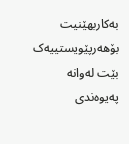بەکاربھێنیت بۆھەرپێویستییەک بێت لەوانە پەیوەندی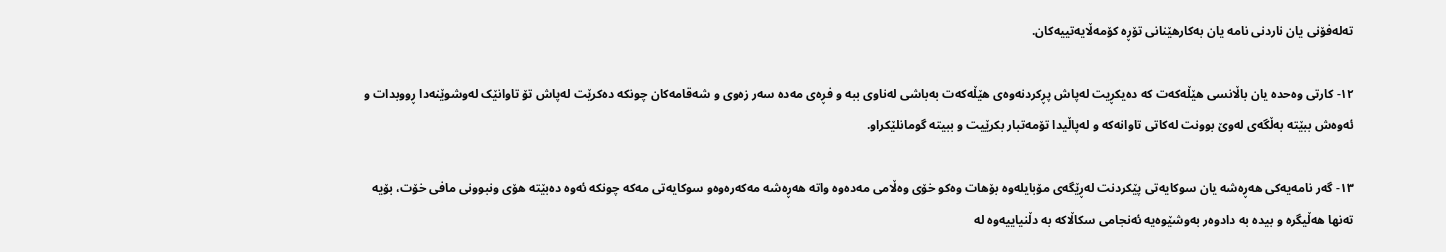تەلەفۆنی یان ناردنی نامە یان بەکارھێنانی تۆڕە کۆمەڵایەتییەکان.

١٢- کارتی وەحدە یان باڵانسی ھێڵەکەت کە دەیکڕیت لەپاش پڕکردنەوەی ھێڵەکەت بەباشی لەناوی ببە و فڕەی مەدە سەر زەوی و شەقامەکان چونکە دەکرێت لەپاش تۆ تاوانێک لەوشوێنەدا ڕووبدات و ئەوەش ببێتە بەڵگەی لەوێ بوونت لەکاتی تاوانەکە و لەپاڵیدا تۆمەتبار بکرێیت و ببیتە گومانلێکراو.

١٣- گەر نامەیەکی ھەڕەشە یان سوکایەتی پێکردنت لەڕێگەی مۆبایلەوە بۆھات وەکو خۆی وەڵامی مەدەوە واتە ھەڕەشە مەکەرەوەو سوکایەتی مەکە چونکە ئەوە دەبێتە ھۆی ونبوونی مافی خۆت، بۆیە تەنھا ھەڵیگرە و بیدە بە دادوەر بەوشێوەیە ئەنجامی سکاڵاکە بە دڵنیاییەوە لە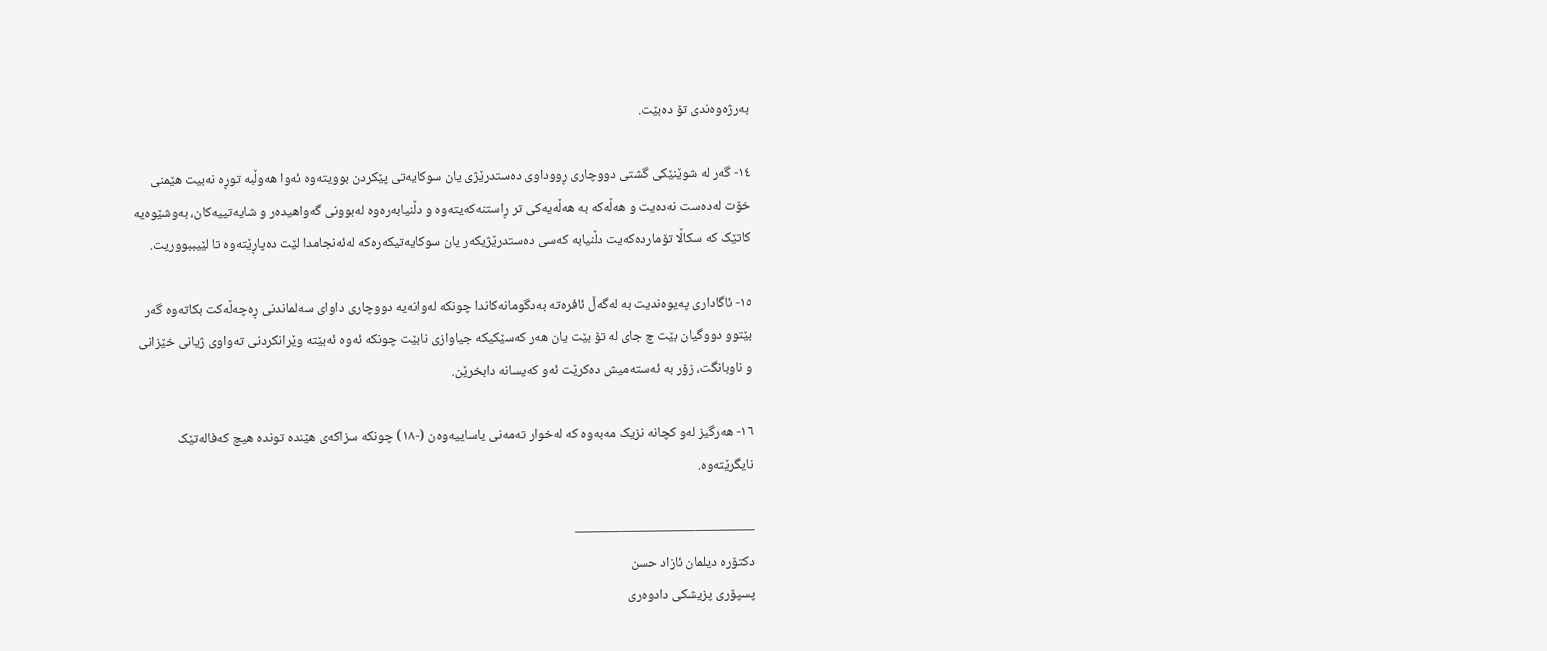بەرژەوەندی تۆ دەبێت.

١٤- گەر لە شوێنێکی گشتی دووچاری ڕووداوی دەستدرێژی یان سوکایەتی پێکردن بوویتەوە ئەوا ھەوڵبە توڕە نەبیت ھێمنی خۆت لەدەست نەدەیت و ھەڵەکە بە ھەڵەیەکی تر ڕاستنەکەیتەوە و دڵنیابەرەوە لەبوونی گەواھیدەر و شایەتییەکان، بەوشێوەیە کاتێک کە سکاڵا تۆماردەکەیت دڵنیابە کەسی دەستدرێژیکەر یان سوکایەتیکەرەکە لەئەنجامدا لێت دەپاڕێتەوە تا لێیببووریت.

١٥- ئاگاداری پەیوەندیت بە لەگەڵ ئافرەتە بەدگومانەکاندا چونکە لەوانەیە دووچاری داوای سەلماندنی ڕەچەڵەکت بکاتەوە گەر بێتوو دووگیان بێت چ جای لە تۆ بێت یان ھەر کەسێکیکە جیاوازی نابێت چونکە ئەوە ئەبێتە وێرانکردنی تەواوی ژیانی خێزانی و ناوبانگت، زۆر بە ئەستەمیش دەکرێت ئەو کەیسانە دابخرێن.

١٦- ھەرگیز لەو کچانە نزیک مەبەوە کە لەخوار تەمەنی یاساییەوەن (-١٨) چونکە سزاکەی ھێندە توندە ھیچ کەفالەتێک نایگرێتەوە.

————-—————-———-
دکتۆرە دیلمان ئازاد حسن
پسپۆری پزیشکی دادوەری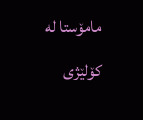مامۆستا لە کۆلێژی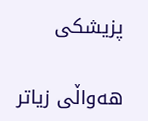پزیشکی

ھەواڵی زیاتر